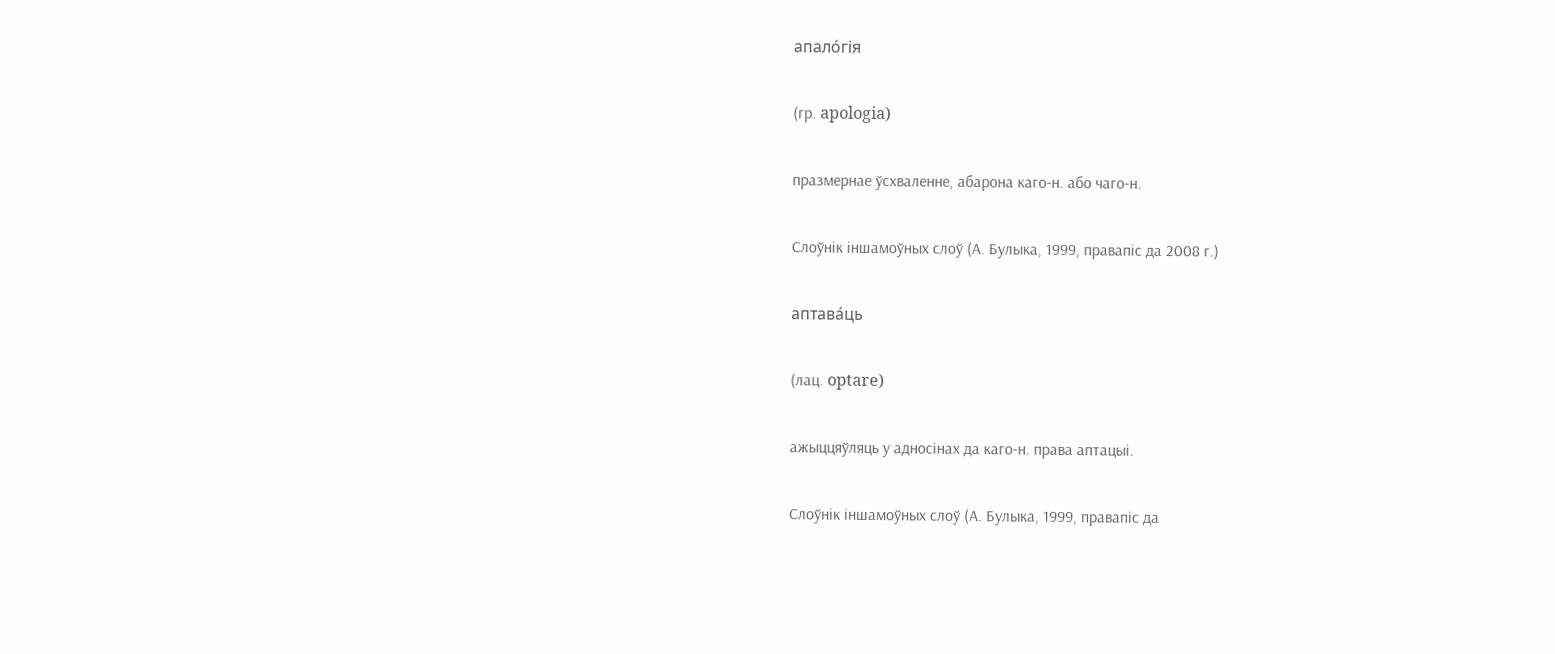апало́гія

(гр. apologia)

празмернае ўсхваленне, абарона каго-н. або чаго-н.

Слоўнік іншамоўных слоў (А. Булыка, 1999, правапіс да 2008 г.)

аптава́ць

(лац. optare)

ажыццяўляць у адносінах да каго-н. права аптацыі.

Слоўнік іншамоўных слоў (А. Булыка, 1999, правапіс да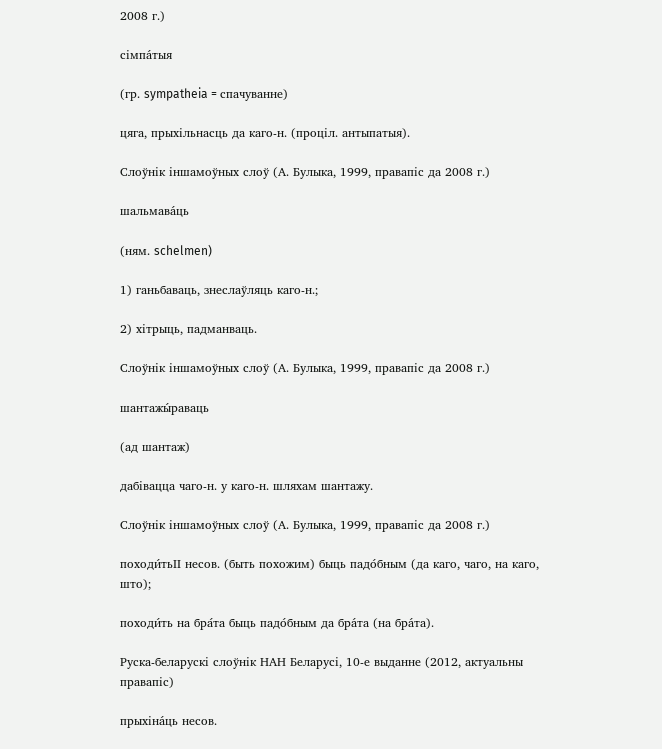2008 г.)

сімпа́тыя

(гр. sympatheia = спачуванне)

цяга, прыхільнасць да каго-н. (проціл. антыпатыя).

Слоўнік іншамоўных слоў (А. Булыка, 1999, правапіс да 2008 г.)

шальмава́ць

(ням. schelmen)

1) ганьбаваць, знеслаўляць каго-н.;

2) хітрыць, падманваць.

Слоўнік іншамоўных слоў (А. Булыка, 1999, правапіс да 2008 г.)

шантажы́раваць

(ад шантаж)

дабівацца чаго-н. у каго-н. шляхам шантажу.

Слоўнік іншамоўных слоў (А. Булыка, 1999, правапіс да 2008 г.)

походи́тьII несов. (быть похожим) быць падо́бным (да каго, чаго, на каго, што);

походи́ть на бра́та быць падо́бным да бра́та (на бра́та).

Руска-беларускі слоўнік НАН Беларусі, 10-е выданне (2012, актуальны правапіс)

прыхіна́ць несов.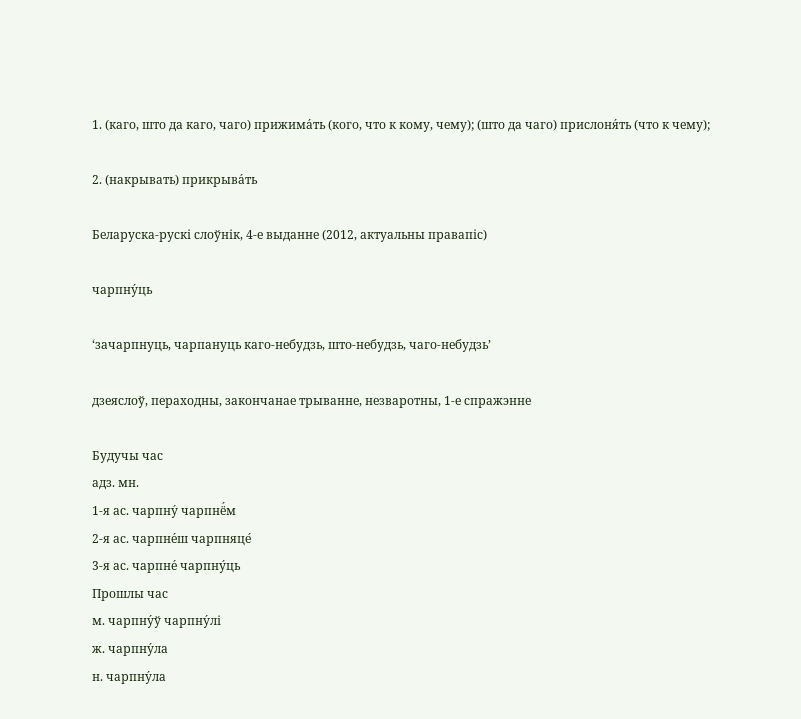1. (каго, што да каго, чаго) прижима́ть (кого, что к кому, чему); (што да чаго) прислоня́ть (что к чему);

2. (накрывать) прикрыва́ть

Беларуска-рускі слоўнік, 4-е выданне (2012, актуальны правапіс)

чарпну́ць

‘зачарпнуць, чарпануць каго-небудзь, што-небудзь, чаго-небудзь’

дзеяслоў, пераходны, закончанае трыванне, незваротны, 1-е спражэнне

Будучы час
адз. мн.
1-я ас. чарпну́ чарпнё́м
2-я ас. чарпне́ш чарпняце́
3-я ас. чарпне́ чарпну́ць
Прошлы час
м. чарпну́ў чарпну́лі
ж. чарпну́ла
н. чарпну́ла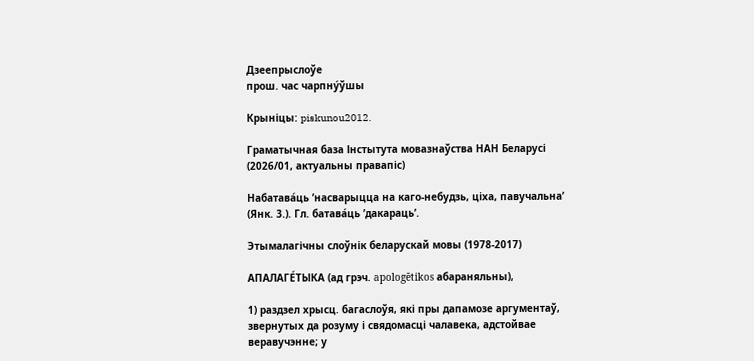Дзеепрыслоўе
прош. час чарпну́ўшы

Крыніцы: piskunou2012.

Граматычная база Інстытута мовазнаўства НАН Беларусі (2026/01, актуальны правапіс)

Набатава́ць ’насварыцца на каго-небудзь, ціха, павучальна’ (Янк. 3.). Гл. батава́ць ’дакараць’.

Этымалагічны слоўнік беларускай мовы (1978-2017)

АПАЛАГЕ́ТЫКА (ад грэч. apologētikos абараняльны),

1) раздзел хрысц. багаслоўя, які пры дапамозе аргументаў, звернутых да розуму і свядомасці чалавека, адстойвае веравучэнне; у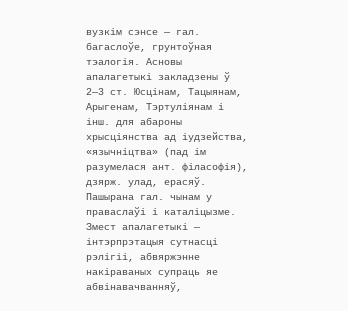вузкім сэнсе — гал. багаслоўе, грунтоўная тэалогія. Асновы апалагетыкі закладзены ў 2—3 ст. Юсцінам, Тацыянам, Арыгенам, Тэртуліянам і інш. для абароны хрысціянства ад іудзейства, «язычніцтва» (пад ім разумелася ант. філасофія), дзярж. улад, ерасяў. Пашырана гал. чынам у праваслаўі і каталіцызме. Змест апалагетыкі — інтэрпрэтацыя сутнасці рэлігіі, абвяржэнне накіраваных супраць яе абвінавачванняў,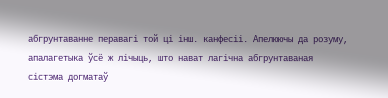абгрунтаванне перавагі той ці інш. канфесіі. Апелюючы да розуму, апалагетыка ўсё ж лічыць, што нават лагічна абгрунтаваная сістэма догматаў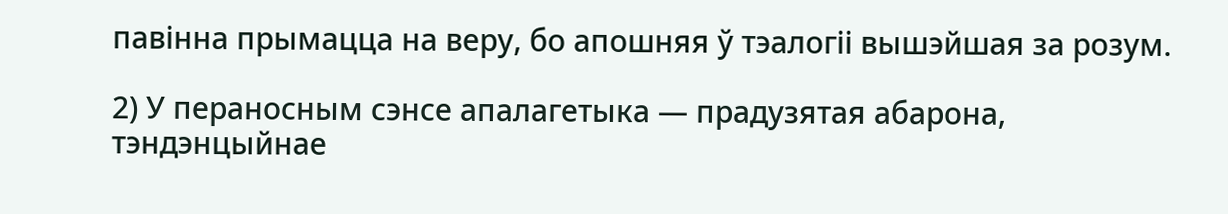павінна прымацца на веру, бо апошняя ў тэалогіі вышэйшая за розум.

2) У пераносным сэнсе апалагетыка — прадузятая абарона, тэндэнцыйнае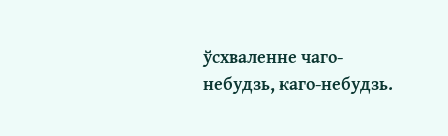ўсхваленне чаго-небудзь, каго-небудзь.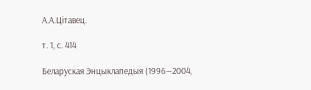А.А.Цітавец.

т. 1, с. 414

Беларуская Энцыклапедыя (1996—2004,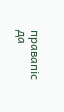правапіс да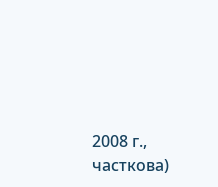2008 г., часткова)